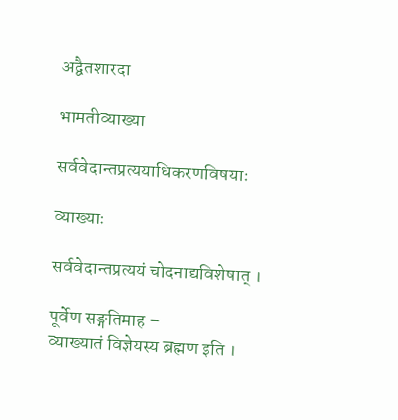अद्वैतशारदा

भामतीव्याख्या

सर्ववेदान्तप्रत्ययाधिकरणविषयाः

व्याख्याः

सर्ववेदान्तप्रत्ययं चोदनाद्यविशेषात् ।

पूर्वेण सङ्गतिमाह –
व्याख्यातं विज्ञेयस्य ब्रह्मण इति ।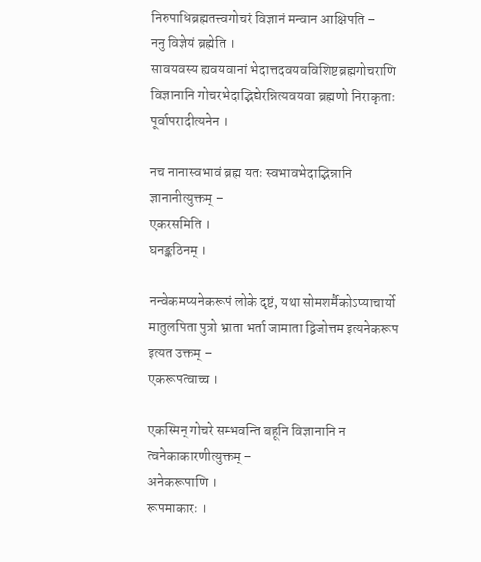निरुपाधिब्रह्मतत्त्वगोचरं विज्ञानं मन्वान आक्षिपति –
ननु विज्ञेयं ब्रह्मेति ।
सावयवस्य ह्यवयवानां भेदात्तदवयवविशिष्टब्रह्मगोचराणि विज्ञानानि गोचरभेदाद्भिद्येरन्नित्यवयवा ब्रह्मणो निराकृताः पूर्वापरादीत्यनेन ।

नच नानास्वभावं ब्रह्म यतः स्वभावभेदाद्भिन्नानि ज्ञानानीत्युक्तम् –
एकरसमिति ।
घनङ्कठिनम् ।

नन्वेकमप्यनेकरूपं लोके दृष्टं, यथा सोमशर्मैकोऽप्याचार्यो मातुलपिता पुत्रो भ्राता भर्ता जामाता द्विजोत्तम इत्यनेकरूप इत्यत उक्तम् –
एकरूपत्वाच्च ।

एकस्मिन् गोचरे सम्भवन्ति बहूनि विज्ञानानि न त्वनेकाकारणीत्युक्तम् –
अनेकरूपाणि ।
रूपमाकारः ।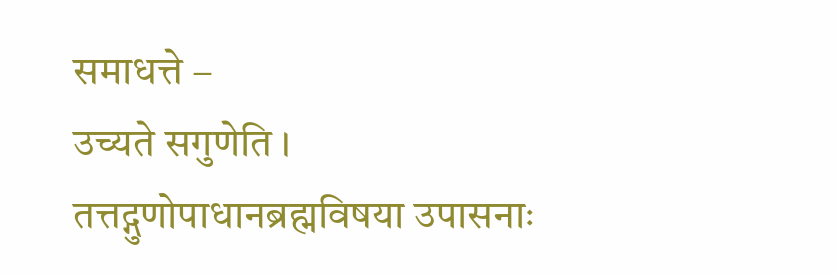समाधत्ते –
उच्यते सगुणेति ।
तत्तद्गुणोपाधानब्रह्मविषया उपासनाः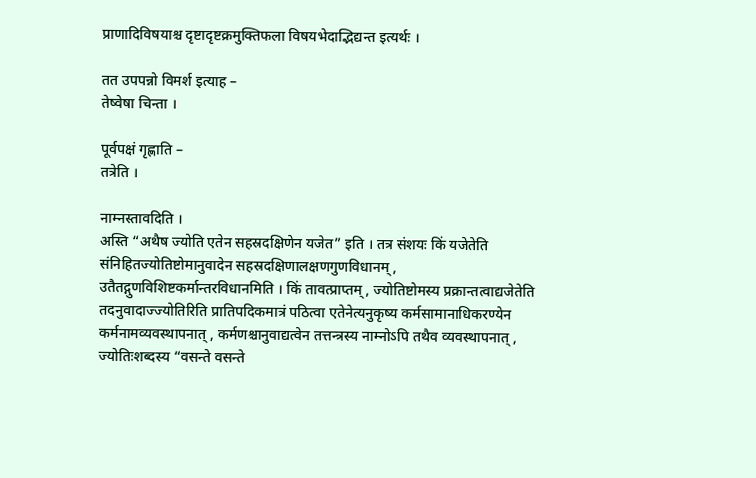प्राणादिविषयाश्च दृष्टादृष्टक्रमुक्तिफला विषयभेदाद्भिद्यन्त इत्यर्थः ।

तत उपपन्नो विमर्श इत्याह –
तेष्वेषा चिन्ता ।

पूर्वपक्षं गृह्णाति –
तत्रेति ।

नाम्नस्तावदिति ।
अस्ति “अथैष ज्योति एतेन सहस्रदक्षिणेन यजेत” इति । तत्र संशयः किं यजेतेति संनिहितज्योतिष्टोमानुवादेन सहस्रदक्षिणालक्षणगुणविधानम् , उतैतद्गुणविशिष्टकर्मान्तरविधानमिति । किं तावत्प्राप्तम् , ज्योतिष्टोमस्य प्रक्रान्तत्वाद्यजेतेति तदनुवादाज्ज्योतिरिति प्रातिपदिकमात्रं पठित्वा एतेनेत्यनुकृष्य कर्मसामानाधिकरण्येन कर्मनामव्यवस्थापनात् , कर्मणश्चानुवाद्यत्वेन तत्तन्त्रस्य नाम्नोऽपि तथैव व्यवस्थापनात् , ज्योतिःशब्दस्य “वसन्ते वसन्ते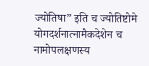ज्योतिषा” इति च ज्योतिष्टोमे योगदर्शनात्नामैकदेशेन च नामोपलक्षणस्य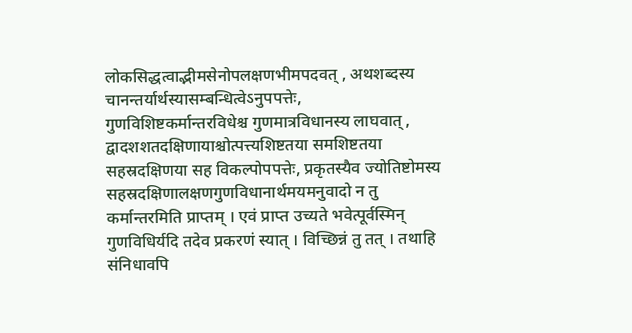लोकसिद्धत्वाद्भीमसेनोपलक्षणभीमपदवत् , अथशब्दस्य चानन्तर्यार्थस्यासम्बन्धित्वेऽनुपपत्तेः, गुणविशिष्टकर्मान्तरविधेश्च गुणमात्रविधानस्य लाघवात् , द्वादशशतदक्षिणायाश्चोत्पत्त्यशिष्टतया समशिष्टतया सहस्रदक्षिणया सह विकल्पोपपत्तेः, प्रकृतस्यैव ज्योतिष्टोमस्य सहस्रदक्षिणालक्षणगुणविधानार्थमयमनुवादो न तु कर्मान्तरमिति प्राप्तम् । एवं प्राप्त उच्यते भवेत्पूर्वस्मिन् गुणविधिर्यदि तदेव प्रकरणं स्यात् । विच्छिन्नं तु तत् । तथाहि संनिधावपि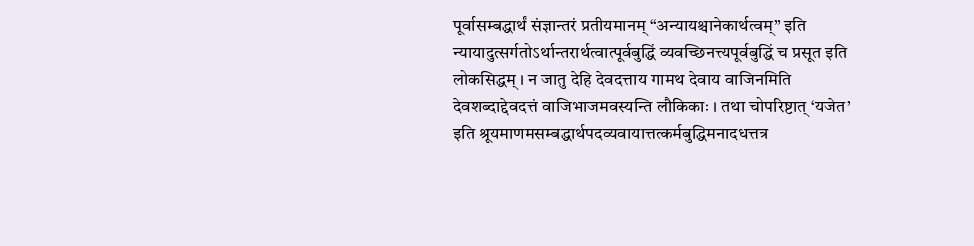पूर्वासम्बद्धार्थं संज्ञान्तरं प्रतीयमानम् “अन्यायश्चानेकार्थत्वम्” इति न्यायादुत्सर्गतोऽर्थान्तरार्थत्वात्पूर्वबुद्धिं व्यवच्छिनत्त्यपूर्वबुद्धिं च प्रसूत इति लोकसिद्धम् । न जातु देहि देवदत्ताय गामथ देवाय वाजिनमिति देवशब्दाद्देवदत्तं वाजिभाजमवस्यन्ति लौकिकाः । तथा चोपरिष्टात् ‘यजेत’ इति श्रूयमाणमसम्बद्धार्थपदव्यवायात्तत्कर्मबुद्धिमनादधत्तत्र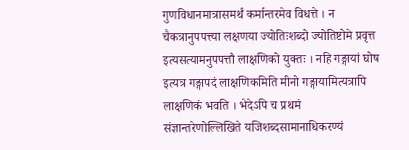गुणविधानमात्रासमर्थं कर्मान्तरमेव विधत्ते । न चैकत्रानुपपत्त्या लक्षणया ज्योतिःशब्दो ज्योतिष्टोमे प्रवृत्त इत्यसत्यामनुपपत्तौ लाक्षणिको युक्तः । नहि गङ्गायां घोष इत्यत्र गङ्गापदं लाक्षणिकमिति मीनो गङ्गायामित्यत्रापि लाक्षणिकं भवति । भेदेऽपि च प्रथमं संज्ञान्तरेणोल्लिखिते यजिशब्दसामानाधिकरण्यं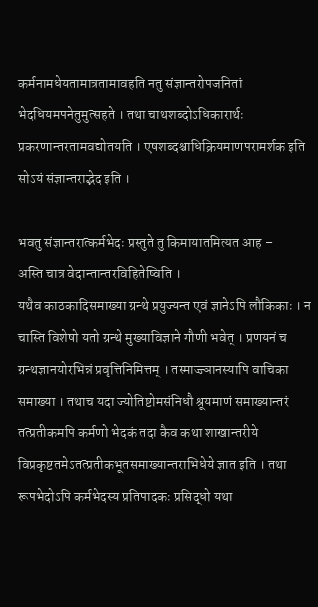कर्मनामधेयतामात्रतामावहति नतु संज्ञान्तरोपजनितां भेदधियमपनेतुमुत्सहते । तथा चाथशब्दोऽधिकारार्थः प्रकरणान्तरतामवद्योतयति । एषशब्दश्चाधिक्रियमाणपरामर्शक इति सोऽयं संज्ञान्तराद्भेद इति ।

भवतु संज्ञान्तरात्कर्मभेदः प्रस्तुते तु किमायातमित्यत आह –
अस्ति चात्र वेदान्तान्तरविहितेष्विति ।
यथैव काठकादिसमाख्या ग्रन्थे प्रयुज्यन्त एवं ज्ञानेऽपि लौकिकाः । न चास्ति विशेषो यतो ग्रन्थे मुख्याविज्ञाने गौणी भवेत् । प्रणयनं च ग्रन्थज्ञानयोरभिन्नं प्रवृत्तिनिमित्तम् । तस्माज्ज्ञानस्यापि वाचिका समाख्या । तथाच यदा ज्योतिष्टोमसंनिधौ श्रूयमाणं समाख्यान्तरं तत्प्रतीकमपि कर्मणो भेदकं तदा कैव कथा शाखान्तरीये विप्रकृष्टतमेऽतत्प्रतीकभूतसमाख्यान्तराभिधेये ज्ञात इति । तथा रूपभेदोऽपि कर्मभेदस्य प्रतिपादकः प्रसिद्धो यथा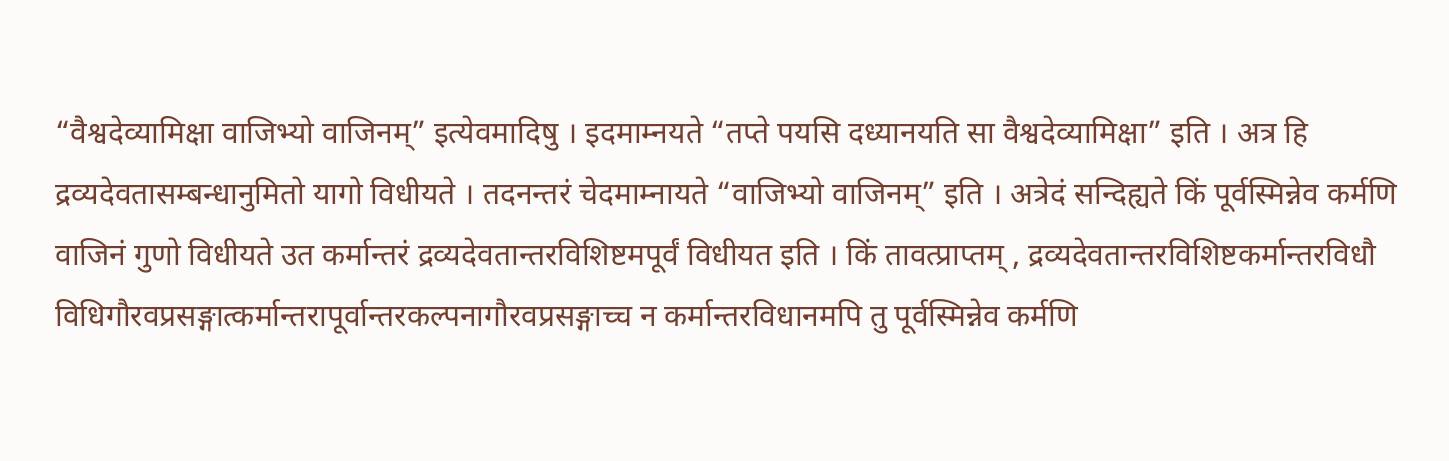“वैश्वदेव्यामिक्षा वाजिभ्यो वाजिनम्” इत्येवमादिषु । इदमाम्नयते “तप्ते पयसि दध्यानयति सा वैश्वदेव्यामिक्षा” इति । अत्र हि द्रव्यदेवतासम्बन्धानुमितो यागो विधीयते । तदनन्तरं चेदमाम्नायते “वाजिभ्यो वाजिनम्” इति । अत्रेदं सन्दिह्यते किं पूर्वस्मिन्नेव कर्मणि वाजिनं गुणो विधीयते उत कर्मान्तरं द्रव्यदेवतान्तरविशिष्टमपूर्वं विधीयत इति । किं तावत्प्राप्तम् , द्रव्यदेवतान्तरविशिष्टकर्मान्तरविधौ विधिगौरवप्रसङ्गात्कर्मान्तरापूर्वान्तरकल्पनागौरवप्रसङ्गाच्च न कर्मान्तरविधानमपि तु पूर्वस्मिन्नेव कर्मणि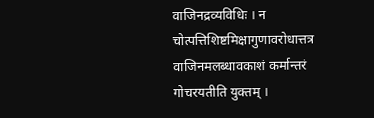वाजिनद्रव्यविधिः । न चोत्पत्तिशिष्टमिक्षागुणावरोधात्तत्र वाजिनमलब्धावकाशं कर्मान्तरं गोचरयतीति युक्तम् ।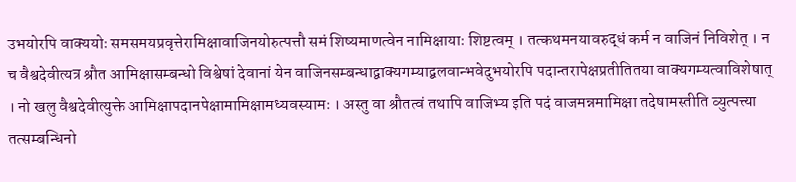उभयोरपि वाक्ययोः समसमयप्रवृत्तेरामिक्षावाजिनयोरुत्पत्तौ समं शिष्यमाणत्वेन नामिक्षायाः शिष्टत्वम् । तत्कथमनयावरुद्धं कर्म न वाजिनं निविशेत् । न च वैश्वदेवीत्यत्र श्रौत आमिक्षासम्बन्धो विश्वेषां देवानां येन वाजिनसम्बन्धाद्वाक्यगम्याद्बलवान्भवेदुभयोरपि पदान्तरापेक्षप्रतीतितया वाक्यगम्यत्वाविशेषात् । नो खलु वैश्वदेवीत्युक्ते आमिक्षापदानपेक्षामामिक्षामध्यवस्यामः । अस्तु वा श्रौतत्वं तथापि वाजिभ्य इति पदं वाजमन्नमामिक्षा तदेषामस्तीति व्युत्पत्त्या तत्सम्बन्धिनो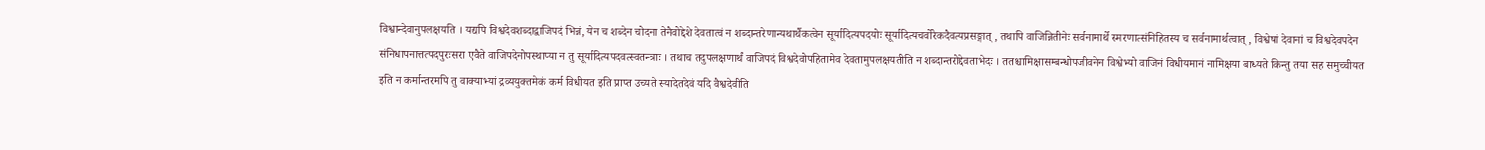विश्वान्देवानुपलक्षयति । यद्यपि विश्वदेवशब्दाद्वाजिपदं भिन्नं, येन च शब्देन चोदना तेनैवोद्देशे देवतात्वं न शब्दान्तरेणान्यथार्थैकत्वेन सूर्यादित्यपदयोः सूर्यादित्यचर्वोरेकदैवत्यप्रसङ्गात् , तथापि वाजिन्नितीनेः सर्वनामार्थे स्मरणात्संनिहितस्य च सर्वनामार्थत्वात् , विश्वेषां देवानां च विश्वदेवपदेन संनिधापनात्तत्पदपुरःसरा एवैते वाजिपदेनोपस्थाप्या न तु सूर्यादित्यपदवत्स्वतन्त्राः । तथाच तदुपलक्षणार्थं वाजिपदं विश्वदेवोपहितामेव देवतामुपलक्षयतीति न शब्दान्तरोद्देवताभेदः । ततश्चामिक्षासम्बन्धोपजीवनेन विश्वेभ्यो वाजिनं विधीयमानं नामिक्षया बाध्यते किन्तु तया सह समुच्चीयत इति न कर्मान्तरमपि तु वाक्याभ्यां द्रव्ययुक्तमेकं कर्म विधीयत इति प्राप्त उच्यते स्यादेतदेवं यदि वैश्वदेवीति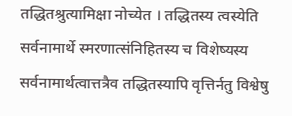तद्धितश्रुत्यामिक्षा नोच्येत । तद्धितस्य त्वस्येति सर्वनामार्थे स्मरणात्संनिहितस्य च विशेष्यस्य सर्वनामार्थत्वात्तत्रैव तद्धितस्यापि वृत्तिर्नतु विश्वेषु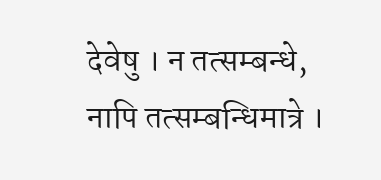देवेषु । न तत्सम्बन्धे, नापि तत्सम्बन्धिमात्रे ।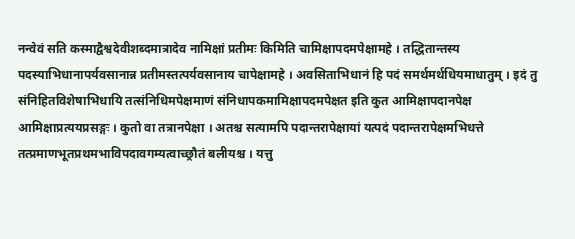नन्वेवं सति कस्माद्वैश्वदेवीशब्दमात्रादेव नामिक्षां प्रतीमः किमिति चामिक्षापदमपेक्षामहे । तद्धितान्तस्य पदस्याभिधानापर्यवसानान्न प्रतीमस्तत्पर्यवसानाय चापेक्षामहे । अवसिताभिधानं हि पदं समर्थमर्थधियमाधातुम् । इदं तु संनिहितविशेषाभिधायि तत्संनिधिमपेक्षमाणं संनिधापकमामिक्षापदमपेक्षत इति कुत आमिक्षापदानपेक्ष आमिक्षाप्रत्ययप्रसङ्गः । कुतो वा तत्रानपेक्षा । अतश्च सत्यामपि पदान्तरापेक्षायां यत्पदं पदान्तरापेक्षमभिधत्ते तत्प्रमाणभूतप्रथमभाविपदावगम्यत्वाच्छ्रौतं बलीयश्च । यत्तु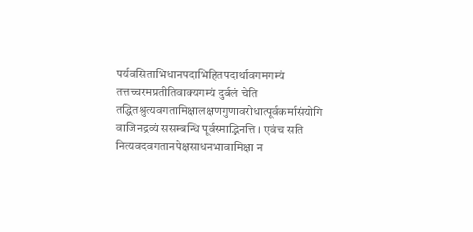पर्यवसिताभिधानपदाभिहितपदार्थावगमगम्यं तत्तच्चरमप्रतीतिवाक्यगम्यं दुर्बलं चेति तद्धितश्रुत्यवगतामिक्षालक्षणगुणावरोधात्पूर्वकर्मासंयोगि वाजिनद्रव्यं ससम्बन्धि पूर्वस्माद्भिनत्ति । एवंच सति नित्यवदवगतानपेक्षसाधनभावामिक्षा न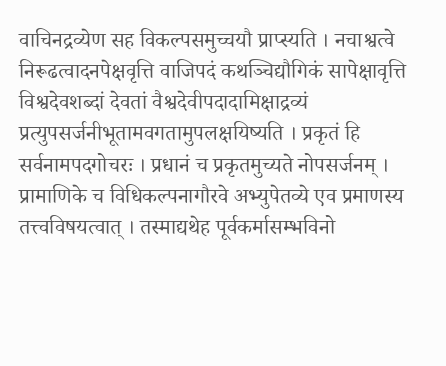वाचिनद्रव्येण सह विकल्पसमुच्चयौ प्राप्स्यति । नचाश्वत्वे निरूढत्वादनपेक्षवृत्ति वाजिपदं कथञ्चिद्यौगिकं सापेक्षावृत्ति विश्वदेवशब्दां देवतां वैश्वदेवीपदादामिक्षाद्रव्यं प्रत्युपसर्जनीभूतामवगतामुपलक्षयिष्यति । प्रकृतं हि सर्वनामपदगोचरः । प्रधानं च प्रकृतमुच्यते नोपसर्जनम् । प्रामाणिके च विधिकल्पनागौरवे अभ्युपेतव्ये एव प्रमाणस्य तत्त्वविषयत्वात् । तस्माद्यथेह पूर्वकर्मासम्भविनो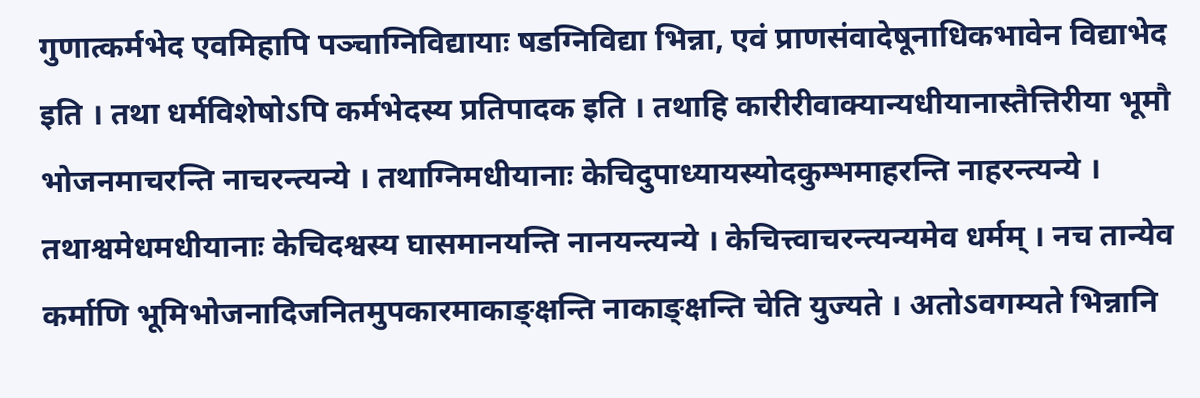गुणात्कर्मभेद एवमिहापि पञ्चाग्निविद्यायाः षडग्निविद्या भिन्ना, एवं प्राणसंवादेषूनाधिकभावेन विद्याभेद इति । तथा धर्मविशेषोऽपि कर्मभेदस्य प्रतिपादक इति । तथाहि कारीरीवाक्यान्यधीयानास्तैत्तिरीया भूमौ भोजनमाचरन्ति नाचरन्त्यन्ये । तथाग्निमधीयानाः केचिदुपाध्यायस्योदकुम्भमाहरन्ति नाहरन्त्यन्ये । तथाश्वमेधमधीयानाः केचिदश्वस्य घासमानयन्ति नानयन्त्यन्ये । केचित्त्वाचरन्त्यन्यमेव धर्मम् । नच तान्येव कर्माणि भूमिभोजनादिजनितमुपकारमाकाङ्क्षन्ति नाकाङ्क्षन्ति चेति युज्यते । अतोऽवगम्यते भिन्नानि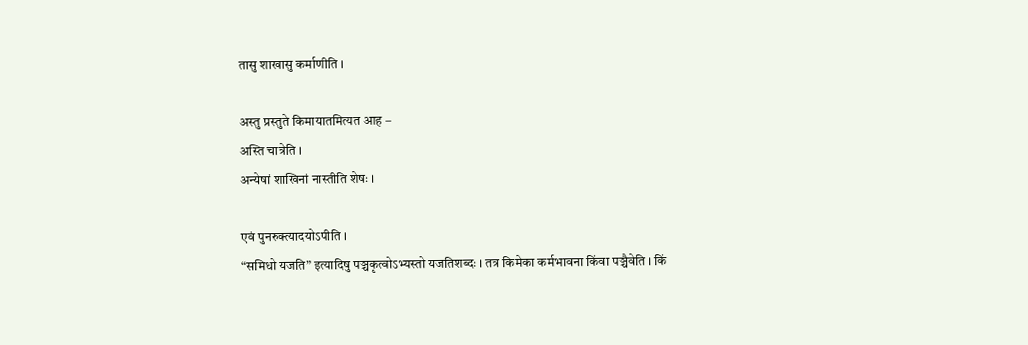तासु शाखासु कर्माणीति ।

अस्तु प्रस्तुते किमायातमित्यत आह –
अस्ति चात्रेति ।
अन्येषां शाखिनां नास्तीति शेषः ।

एवं पुनरुक्त्यादयोऽपीति ।
“समिधो यजति” इत्यादिषु पञ्चकृत्वोऽभ्यस्तो यजतिशब्दः । तत्र किमेका कर्मभावना किंवा पञ्चैवेति । किं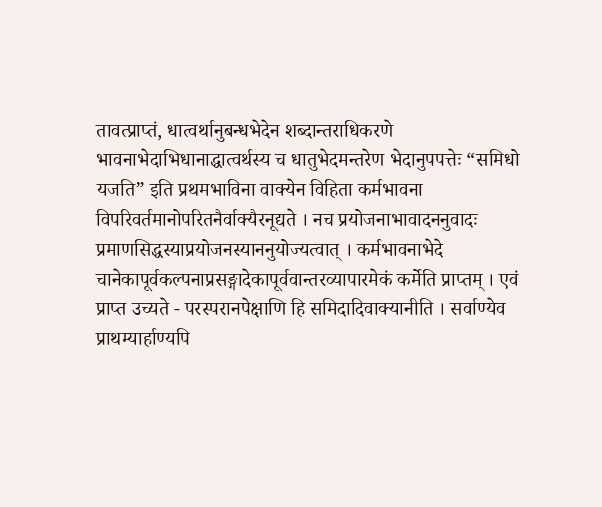तावत्प्राप्तं, धात्वर्थानुबन्धभेदेन शब्दान्तराधिकरणे भावनाभेदाभिधानाद्धात्वर्थस्य च धातुभेदमन्तरेण भेदानुपपत्तेः “समिधो यजति” इति प्रथमभाविना वाक्येन विहिता कर्मभावना विपरिवर्तमानोपरितनैर्वाक्यैरनूद्यते । नच प्रयोजनाभावादननुवादः प्रमाणसिद्धस्याप्रयोजनस्याननुयोज्यत्वात् । कर्मभावनाभेदे चानेकापूर्वकल्पनाप्रसङ्गादेकापूर्ववान्तरव्यापारमेकं कर्मेति प्राप्तम् । एवं प्राप्त उच्यते - परस्परानपेक्षाणि हि समिदादिवाक्यानीति । सर्वाण्येव प्राथम्यार्हाण्यपि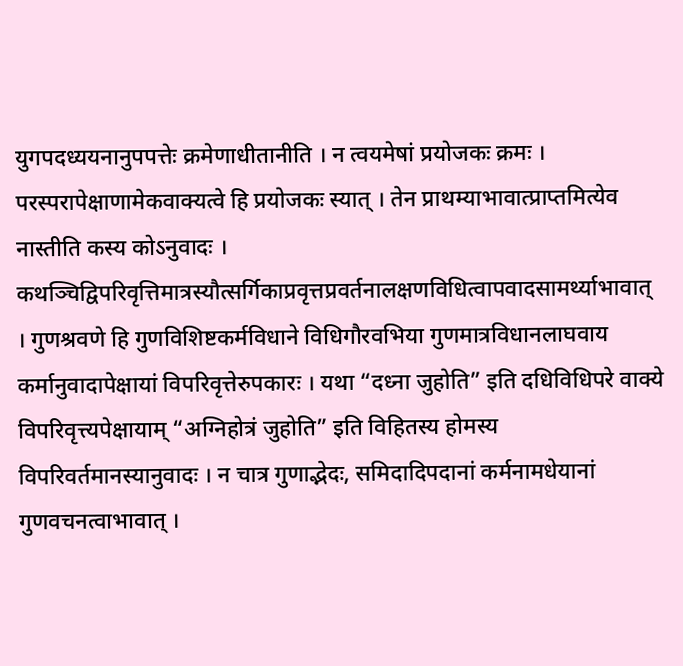युगपदध्ययनानुपपत्तेः क्रमेणाधीतानीति । न त्वयमेषां प्रयोजकः क्रमः । परस्परापेक्षाणामेकवाक्यत्वे हि प्रयोजकः स्यात् । तेन प्राथम्याभावात्प्राप्तमित्येव नास्तीति कस्य कोऽनुवादः । कथञ्चिद्विपरिवृत्तिमात्रस्यौत्सर्गिकाप्रवृत्तप्रवर्तनालक्षणविधित्वापवादसामर्थ्याभावात् । गुणश्रवणे हि गुणविशिष्टकर्मविधाने विधिगौरवभिया गुणमात्रविधानलाघवाय कर्मानुवादापेक्षायां विपरिवृत्तेरुपकारः । यथा “दध्ना जुहोति” इति दधिविधिपरे वाक्ये विपरिवृत्त्यपेक्षायाम् “अग्निहोत्रं जुहोति” इति विहितस्य होमस्य विपरिवर्तमानस्यानुवादः । न चात्र गुणाद्भेदः, समिदादिपदानां कर्मनामधेयानां गुणवचनत्वाभावात् ।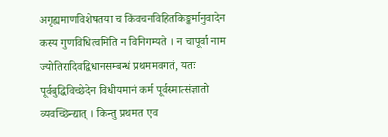अगृह्यमाणविशेषतया च किंवचनविहितकिङ्कर्मानुवादेन कस्य गुणविधित्वमिति न विनिगम्यते । न चापूर्वा नाम ज्योतिरादिवद्विधानसम्बन्धं प्रथममवगतं, यतः पूर्वबुद्धिविच्छेदेन विधीयमानं कर्म पूर्वस्मात्संज्ञातो व्यवच्छिन्द्यात् । किन्तु प्रथमत एव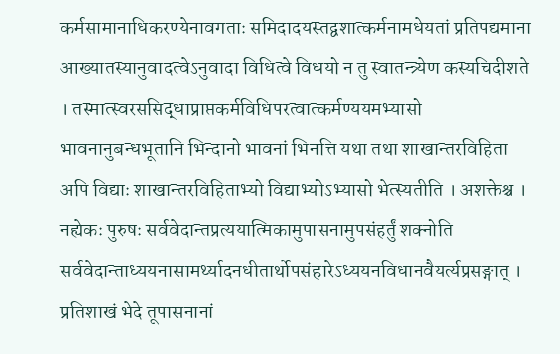कर्मसामानाधिकरण्येनावगताः समिदादयस्तद्वशात्कर्मनामधेयतां प्रतिपद्यमाना आख्यातस्यानुवादत्वेऽनुवादा विधित्वे विधयो न तु स्वातन्त्र्येण कस्यचिदीशते । तस्मात्स्वरससिद्धाप्राप्तकर्मविधिपरत्वात्कर्मण्ययमभ्यासो भावनानुबन्धभूतानि भिन्दानो भावनां भिनत्ति यथा तथा शाखान्तरविहिता अपि विद्याः शाखान्तरविहिताभ्यो विद्याभ्योऽभ्यासो भेत्स्यतीति । अशक्तेश्च । नह्येकः पुरुषः सर्ववेदान्तप्रत्ययात्मिकामुपासनामुपसंहर्तुं शक्नोति सर्ववेदान्ताध्ययनासामर्थ्यादनधीतार्थोपसंहारेऽध्ययनविधानवैयर्त्यप्रसङ्गात् । प्रतिशाखं भेदे तूपासनानां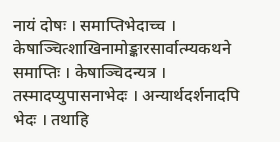नायं दोषः । समाप्तिभेदाच्च । केषाञ्चित्शाखिनामोङ्कारसार्वात्म्यकथने समाप्तिः । केषाञ्चिदन्यत्र । तस्मादप्युपासनाभेदः । अन्यार्थदर्शनादपि भेदः । तथाहि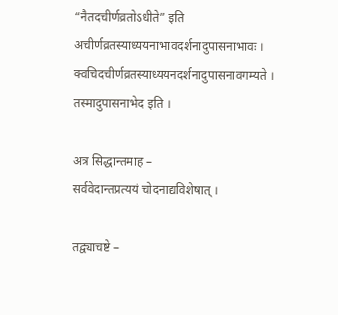“नैतदचीर्णव्रतोऽधीते” इति अचीर्णव्रतस्याध्ययनाभावदर्शनादुपासनाभावः । क्वचिदचीर्णव्रतस्याध्ययनदर्शनादुपासनावगम्यते । तस्मादुपासनाभेद इति ।

अत्र सिद्धान्तमाह –
सर्ववेदान्तप्रत्ययं चोदनाद्यविशेषात् ।

तद्व्याचष्टे –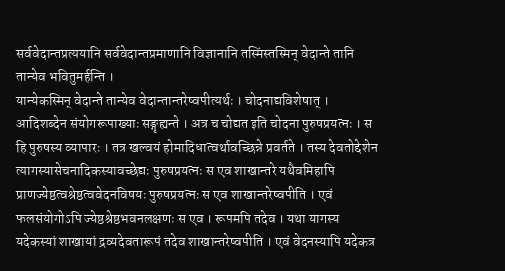सर्ववेदान्तप्रत्ययानि सर्ववेदान्तप्रमाणानि विज्ञानानि तस्मिंस्तस्मिन् वेदान्ते तानि तान्येव भवितुमर्हन्ति ।
यान्येकस्मिन् वेदान्ते तान्येव वेदान्तान्तरेष्वपीत्यर्थः । चोदनाद्यविशेषात् । आदिशब्देन संयोगरूपाख्याः सङ्गृह्यन्ते । अत्र च चोद्यत इति चोदना पुरुषप्रयत्नः । स हि पुरुषस्य व्यापारः । तत्र खल्वयं होमादिधात्वर्थावच्छिन्ने प्रवर्तते । तस्य देवतोद्देशेन त्यागस्यासेचनादिकस्यावच्छेद्यः पुरुषप्रयत्नः स एव शाखान्तरे यथैवमिहापि प्राणज्येष्ठत्वश्रेष्ठत्ववेदनविषयः पुरुषप्रयत्नः स एव शाखान्तरेष्वपीति । एवं फलसंयोगोऽपि ज्येष्ठश्रेष्ठभवनलक्षणः स एव । रूपमपि तदेव । यथा यागस्य यदेकस्यां शाखायां द्रव्यदेवतारूपं तदेव शाखान्तरेष्वपीति । एवं वेदनस्यापि यदेकत्र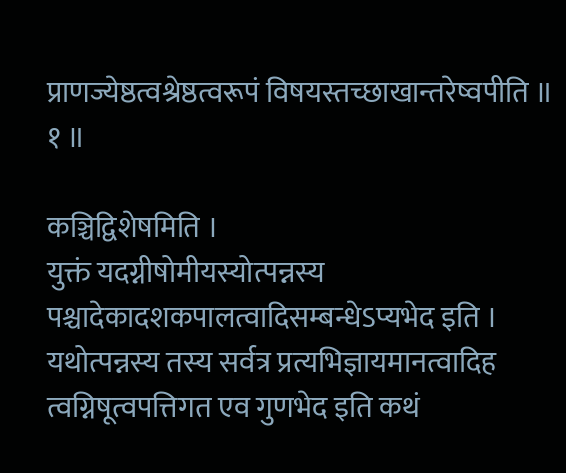प्राणज्येष्ठत्वश्रेष्ठत्वरूपं विषयस्तच्छाखान्तरेष्वपीति ॥ १ ॥

कञ्चिद्विशेषमिति ।
युक्तं यदग्नीषोमीयस्योत्पन्नस्य पश्चादेकादशकपालत्वादिसम्बन्धेऽप्यभेद इति । यथोत्पन्नस्य तस्य सर्वत्र प्रत्यभिज्ञायमानत्वादिह त्वग्निषूत्वपत्तिगत एव गुणभेद इति कथं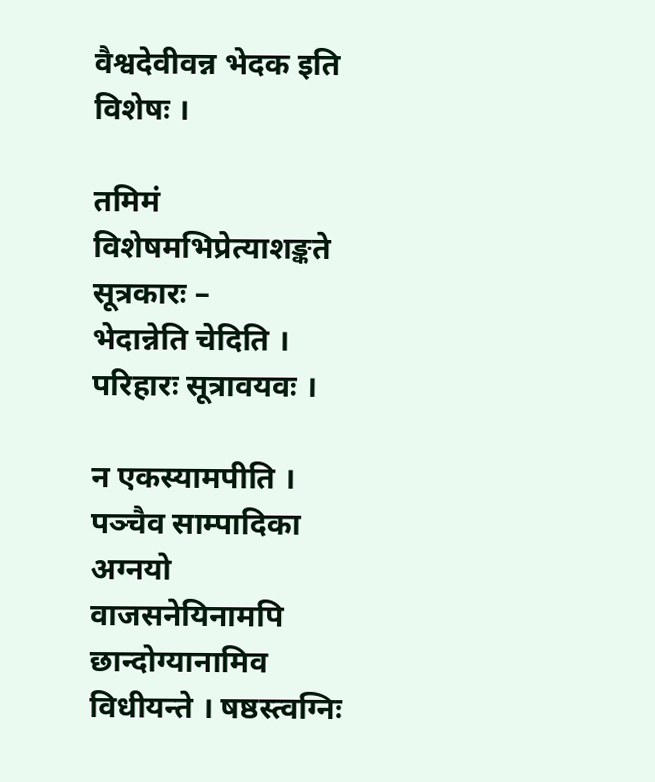वैश्वदेवीवन्न भेदक इति विशेषः ।

तमिमं विशेषमभिप्रेत्याशङ्कते सूत्रकारः –
भेदान्नेति चेदिति ।
परिहारः सूत्रावयवः ।

न एकस्यामपीति ।
पञ्चैव साम्पादिका अग्नयो वाजसनेयिनामपि छान्दोग्यानामिव विधीयन्ते । षष्ठस्त्वग्निः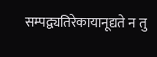सम्पद्व्यतिरेकायानूद्यते न तु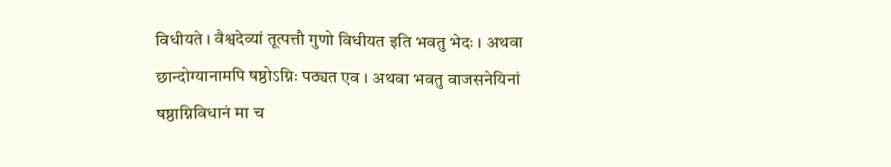विधीयते । वैश्वदेव्यां तूत्पत्तौ गुणो विधीयत इति भवतु भेदः । अथवा छान्दोग्यानामपि षष्ठोऽग्निः पठ्यत एव । अथवा भवतु वाजसनेयिनां षष्ठाग्निविधानं मा च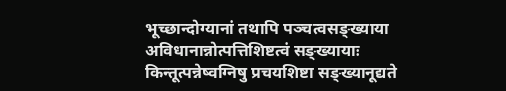भूच्छान्दोग्यानां तथापि पञ्चत्वसङ्ख्याया अविधानान्नोत्पत्तिशिष्टत्वं सङ्ख्यायाः किन्तूत्पन्नेष्वग्निषु प्रचयशिष्टा सङ्ख्यानूद्यते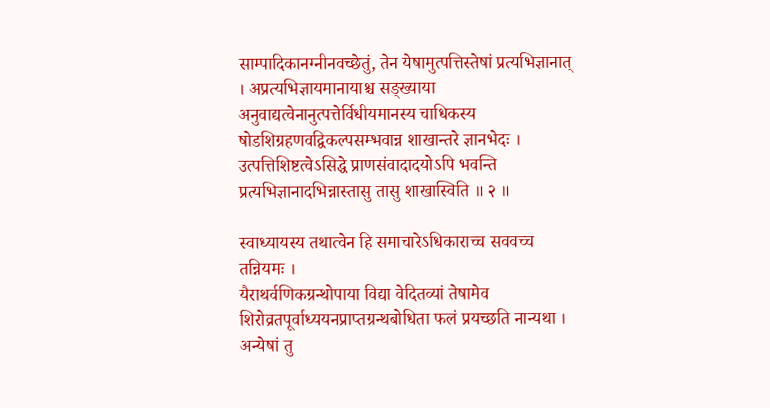साम्पादिकानग्नीनवच्छेतुं, तेन येषामुत्पत्तिस्तेषां प्रत्यभिज्ञानात् । अप्रत्यभिज्ञायमानायाश्च सङ्ख्याया अनुवाद्यत्वेनानुत्पत्तेर्विधीयमानस्य चाधिकस्य षोडशिग्रहणवद्विकल्पसम्भवान्न शाखान्तरे ज्ञानभेदः । उत्पत्तिशिष्टत्वेऽसिद्धे प्राणसंवादादयोऽपि भवन्ति प्रत्यभिज्ञानादभिन्नास्तासु तासु शाखास्विति ॥ २ ॥

स्वाध्यायस्य तथात्वेन हि समाचारेऽधिकाराच्च सववच्च तन्नियमः ।
यैराथर्वणिकग्रन्थोपाया विद्या वेदितव्यां तेषामेव शिरोव्रतपूर्वाध्ययनप्राप्तग्रन्थबोधिता फलं प्रयच्छति नान्यथा । अन्येषां तु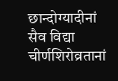छान्दोग्यादीनां सैव विद्या चीर्णशिरोव्रतानां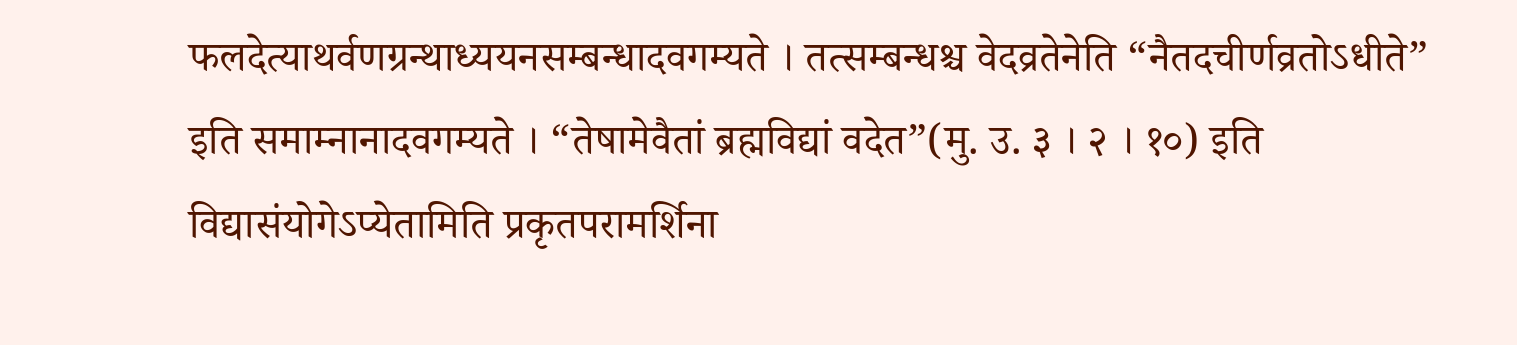फलदेत्याथर्वणग्रन्थाध्ययनसम्बन्धादवगम्यते । तत्सम्बन्धश्च वेदव्रतेनेति “नैतदचीर्णव्रतोऽधीते” इति समाम्नानादवगम्यते । “तेषामेवैतां ब्रह्मविद्यां वदेत”(मु. उ. ३ । २ । १०) इति विद्यासंयोगेऽप्येतामिति प्रकृतपरामर्शिना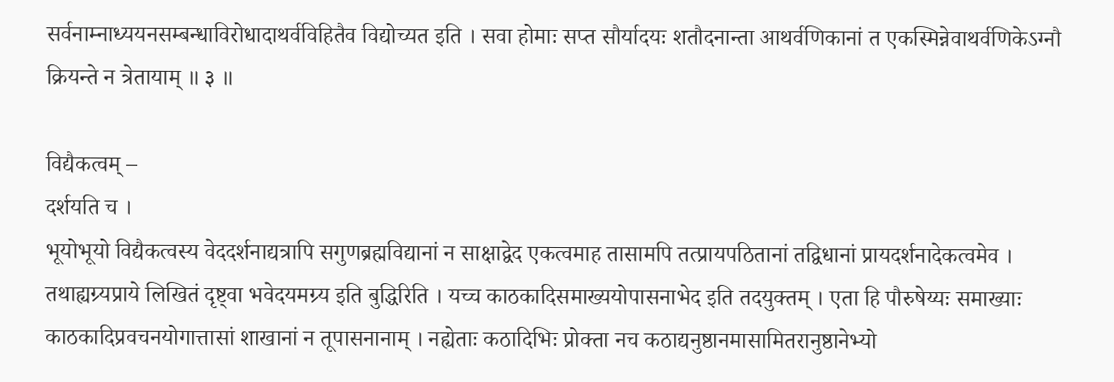सर्वनाम्नाध्ययनसम्बन्धाविरोधादाथर्वविहितैव विद्योच्यत इति । सवा होमाः सप्त सौर्यादयः शतौदनान्ता आथर्वणिकानां त एकस्मिन्नेवाथर्वणिकेऽग्नौ क्रियन्ते न त्रेतायाम् ॥ ३ ॥

विद्यैकत्वम् –
दर्शयति च ।
भूयोभूयो विद्यैकत्वस्य वेददर्शनाद्यत्रापि सगुणब्रह्मविद्यानां न साक्षाद्वेद एकत्वमाह तासामपि तत्प्रायपठितानां तद्विधानां प्रायदर्शनादेकत्वमेव । तथाह्यग्र्यप्राये लिखितं दृष्ट्वा भवेदयमग्र्य इति बुद्धिरिति । यच्च काठकादिसमाख्ययोपासनाभेद इति तदयुक्तम् । एता हि पौरुषेय्यः समाख्याः काठकादिप्रवचनयोगात्तासां शाखानां न तूपासनानाम् । नह्येताः कठादिभिः प्रोक्ता नच कठाद्यनुष्ठानमासामितरानुष्ठानेभ्यो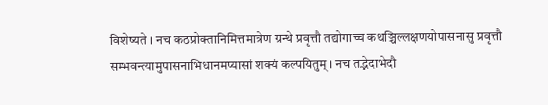विशेष्यते । नच कठप्रोक्तानिमित्तमात्रेण ग्रन्थे प्रवृत्तौ तद्योगाच्च कथञ्चिल्लक्षणयोपासनासु प्रवृत्तौ सम्भवन्त्यामुपासनाभिधानमप्यासां शक्यं कल्पयितुम् । नच तद्भेदाभेदौ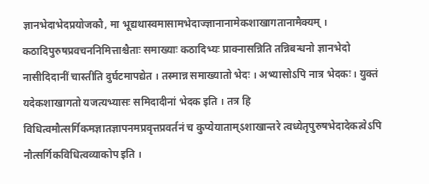ज्ञानभेदाभेदप्रयोजकौ, मा भूद्यथास्वमासामभेदाज्ज्ञानानामेकशाखागतानामैक्यम् । कठादिपुरुषप्रवचननिमित्ताश्चैताः समाख्याः कठादिभ्यः प्राक्नासन्निति तन्निबन्धनो ज्ञानभेदो नासीदिदानीं चास्तीति दुर्घटमापद्येत । तस्मान्न समाख्यातो भेदः । अभ्यासोऽपि नात्र भेदकः । युक्तं यदेकशाखागतो यजत्यभ्यासः समिदादीनां भेदक इति । तत्र हि विधित्वमौत्सर्गिकमज्ञातज्ञापनमप्रवृत्तप्रवर्तनं च कुप्येयाताम्ऽशाखान्तरे त्वध्येतृपुरुषभेदादेकत्वेऽपि नौत्सर्गिकविधित्वव्याकोप इति ।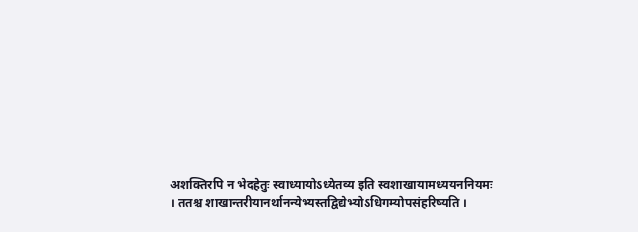अशक्तिरपि न भेदहेतुः स्वाध्यायोऽध्येतव्य इति स्वशाखायामध्ययननियमः । ततश्च शाखान्तरीयानर्थानन्येभ्यस्तद्विद्येभ्योऽधिगम्योपसंहरिष्यति ।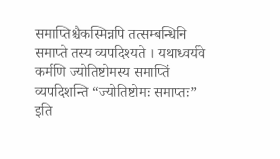समाप्तिश्चैकस्मिन्नपि तत्सम्बन्धिनि समाप्ते तस्य व्यपदिश्यते । यथाध्वर्यवे कर्मणि ज्योतिष्टोमस्य समाप्तिं व्यपदिशन्ति “ज्योतिष्टोमः समाप्तः” इति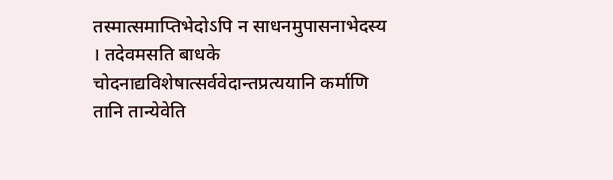तस्मात्समाप्तिभेदोऽपि न साधनमुपासनाभेदस्य । तदेवमसति बाधके चोदनाद्यविशेषात्सर्ववेदान्तप्रत्ययानि कर्माणि तानि तान्येवेति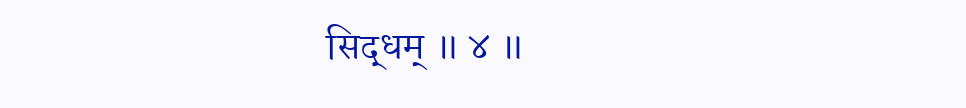सिद्धम् ॥ ४ ॥